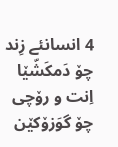4 انسانئے زِند چۆ دَمکَشّێا اِنت و رۆچی چۆ گوَزۆکێن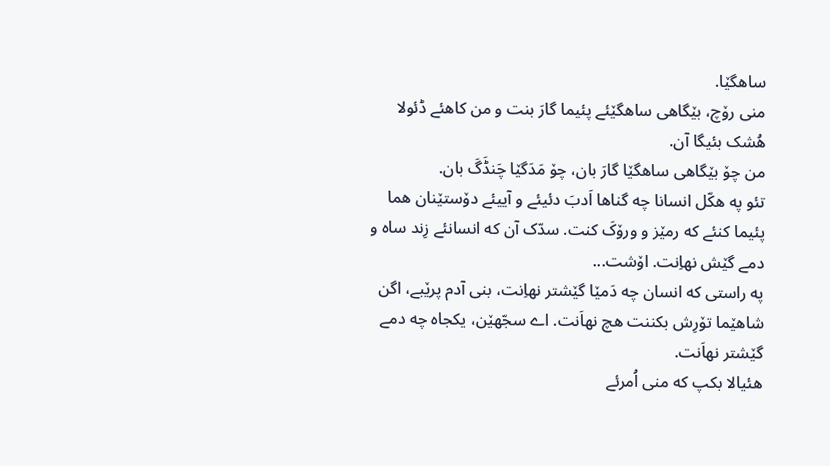ساهگێا.
منی رۆچ، بێگاهی ساهگێئے پئیما گارَ بنت و من کاهئے ڈئولا هُشک بئیگا آن.
من چۆ بێگاهی ساهگێا گارَ بان، چۆ مَدَگێا چَنڈَگَ بان.
تئو په هکّل انسانا چه گناها اَدبَ دئیئے و آییئے دۆستێنان هما پئیما کنئے که رمێز و ورۆکَ کنت. سدّک آن که انسانئے زِند ساه و دمے گێش نهاِنت. اۆشت...
په راستی که انسان چه دَمێا گێشتر نهاِنت، بنی آدم پرێبے، اگن شاهێما تۆرِش بکننت هچ نهاَنت. اے سجّهێن، یکجاه چه دمے گێشتر نهاَنت.
هئیالا بکپ که منی اُمرئے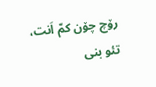رۆچ چۆن کمّ اَنت، تئو بنی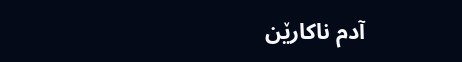آدم ناکارێن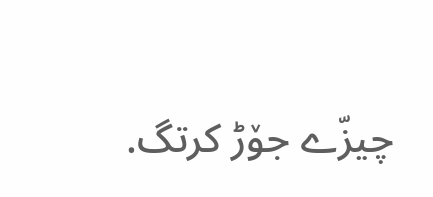چیزّے جۆڑ کرتگ.